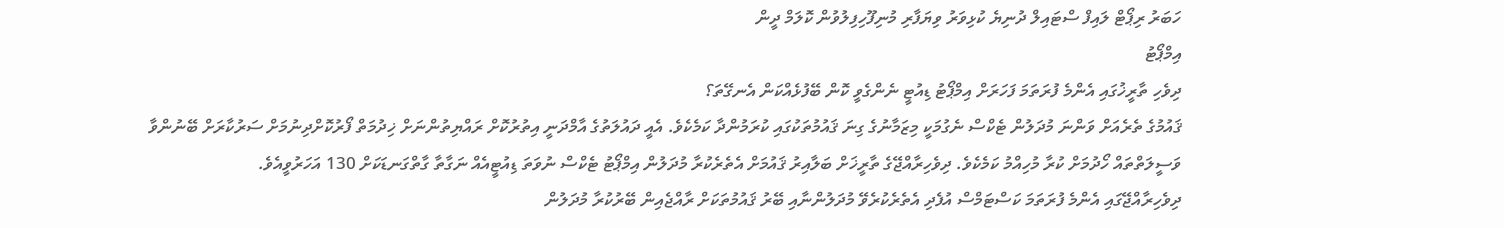ހަބަރު ރިޕޯޓް ލައިފް ސްޓައިލް ދުނިޔެ ކުޅިވަރު ވިޔަފާރި މުނިފޫހިފިލުވުން ކޮލަމް ދީން
އިމްޕޯޓު
ދިވެހި ތާރީޚުގައި އެންމެ ފުރަތަމަ ފަހަރަށް އިމްޕޯޓު ޑިއުޓީ ނެންގެވީ ކޮން ބޭފުޅެއްކަން އެނގޭތަ؟
ޤައުމުގެ ތެރެއަށް ވަންނަ މުދަލުން ޓެކްސް ނެގުމަކީ މިޒަމާނުގެ ގިނަ ޤައުމުތަކުގައި ކުރަމުންދާ ކަމެކެވެ. އެއީ ދައުލަތުގެ އާމްދަނީ އިތުރުކޮށް ރައްޔިތުންނަށް ޚިދުމަތް ފޯރުކޮށްދިނުމަށް ސަރުކާރަށް ބޭނުންވާ ވަސީލަތްތައް ހޯދުމަށް ކުރާ މުހިއްމު ކަމެކެވެ. ދިވެހިރާއްޖޭގެ ތާރީޚަށް ބަލާއިރު ޤައުމަށް އެތެރެކުރާ މުދަލުން އިމްޕޯޓު ޓެކްސް ނުވަތަ ޑިއުޓީއެއް ނަގާތާ ގާތްގަނޑަކަށް 130 އަހަރުވީއެވެ.
ދިވެހިރާއްޖޭގައި އެންމެ ފުރަތަމަ ކަސްޓަމްސް އުފެދި އެތެރެކުރެވޭ މުދަލުންނާއި ބޭރު ޤައުމުތަކަށް ރާއްޖެއިން ބޭރުކުރާ މުދަލުން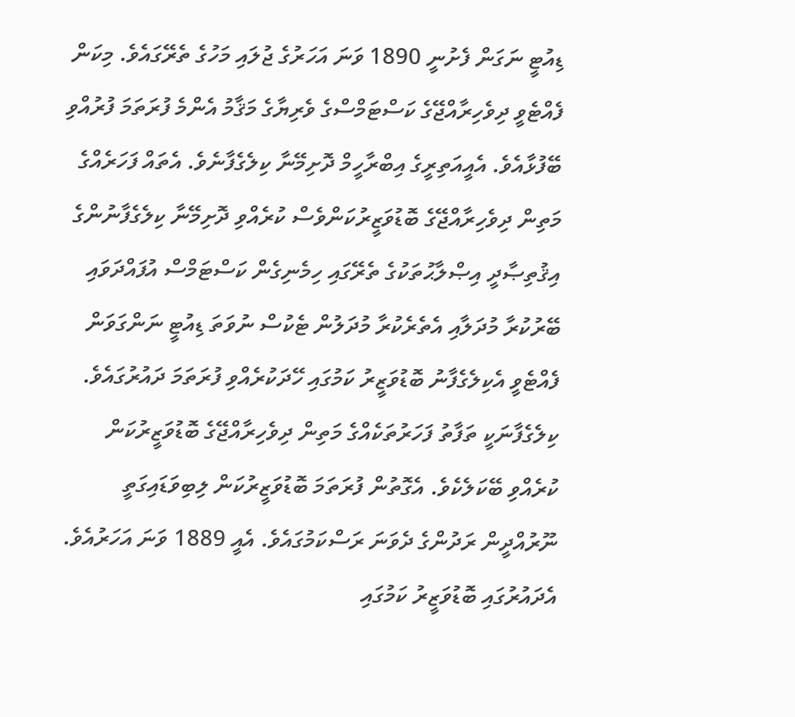ޑިއުޓީ ނަގަން ފެށުނީ 1890 ވަނަ އަހަރުގެ ޖުލައި މަހުގެ ތެރޭގައެވެ. މިކަން ފެއްޓެވީ ދިވެހިރާއްޖޭގެ ކަސްޓަމްސްގެ ވެރިޔާގެ މަޤާމު އެންމެ ފުރަތަމަ ފުރުއްވި ބޭފުޅާއެވެ. އެއީއަތިރީގެ އިބްރާހީމް ދޮށިމޭނާ ކިލެގެފާނެވެ. އެތައް ފަހަރެއްގެ މަތިން ދިވެހިރާއްޖޭގެ ބޮޑުވަޒީރުކަންވެސް ކުރެއްވި ދޮށިމޭނާ ކިލެގެފާނުންގެ އިޤުތިޞާދީ އިޞްލާޙުތަކުގެ ތެރޭގައި ހިމެނިގެން ކަސްޓަމްސް އުފައްދަވައި ބޭރުކުރާ މުދަލާއި އެތެރެކުރާ މުދަލުން ޓެކުސް ނުވަތަ ޑިއުޓީ ނަންގަވަން ފެއްޓެވީ އެކިލެގެފާނު ބޮޑުވަޒީރު ކަމުގައި ހޭދަކުރެއްވި ފުރަތަމަ ދައުރުގައެވެ.
ކިލެގެފާނަކީ ތަފާތު ފަހަރުތަކެއްގެ މަތިން ދިވެހިރާއްޖޭގެ ބޮޑުވަޒީރުކަން ކުރެއްވި ބޭކަލެކެވެ. އެގޮތުން ފުރަތަމަ ބޮޑުވަޒީރުކަން ލިބިވަޑައިގަތީ ނޫރުއްދީން ރަދުންގެ ދެވަނަ ރަސްކަމުގައެވެ. އެއީ 1889 ވަނަ އަހަރުއެވެ. އެދައުރުގައި ބޮޑުވަޒީރު ކަމުގައި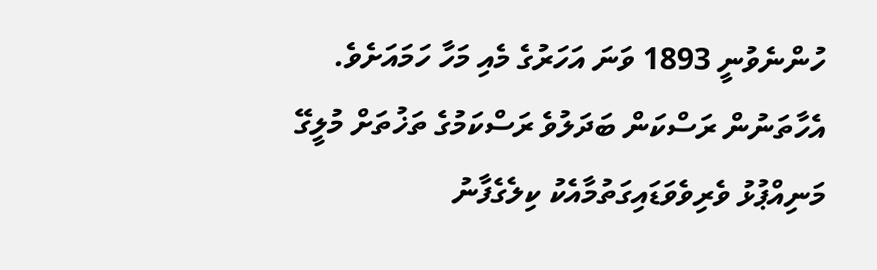ހުންނެވުނީ 1893 ވަނަ އަހަރުގެ މެއި މަހާ ހަމައަށެވެ. އެހާތަނުން ރަސްކަން ބަދަލުވެ ރަސްކަމުގެ ތަޚުތަށް މުލީގޭ މަނިއްޕުޅު ވެރިވެވަޑައިގަތުމާއެކު ކިލެގެފާނު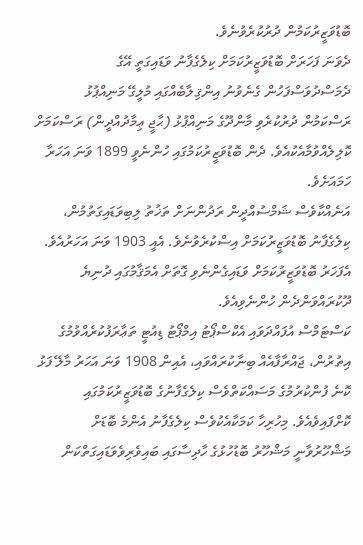ބޮޑުވަޒީރުކަމުން ދުރުކުރެވުނެވެ.
ދެވަނަ ފަހަރަށް ބޮޑުވަޒީރުކަމަށް ކިލެގެފާނު ވަޑައިގަތީ އޭގެ ދެމަސްދުވަސްފަހުން ގެނެވުނު އިންޤިލާބެއްގައި މުލީގޭ މަނިއްޕުޅު ރަސްކަމުން ދުރުކުރެވި މާންދޫގެ މަނިއްޕުޅު (ޙާޖީ ޢިމާދުއްދީން) ރަސްކަމަށް ކޮލިލެއްވުމާއެކުއެވެ. ދެން ބޮޑުވަޒީރުކަމުގައި ހުންނެވީ 1899 ވަނަ އަހަރާ ހަމައަށެވެ.
އަނެއްކާވެސް ޝަމްސުއްދީން ރަދުންނަށް ތަޚުތު ލިބިވަޑައިގަތުމުން، ކިލެގެފާނު ބޮޑުވަޒީރުކަމަށް އިސްކުރެވުނެވެ. އެއީ 1903 ވަނަ އަހަރުއެވެ. އެފަހަރު ބޮޑުވަޒީރުކަމަށް ވަޑައިގެންނެވި ގޮތަށް އެމަޤާމުގައި ދުނިޔެ ދޫކުރައްވަންދެން ހުންނެވިއެވެ.
ކަސްޓަމްސް އުފައްދަވައި އެކްސްޕޯޓު އިމްޕޯޓު ޑިއުޓީ ތަޢާރަފުކުރެއްވުމުގެ އިތުރުން، ޖައްރާފާއެއް ބިނާކުރައްވައި، އެއިން 1908 ވަނަ އަހަރު މާލޭ ފަޅު ކޮނެ ފުންކުރުމުގެ މަސައްކަތްވެސް ކިލެގެފާނުގެ ބޮޑުވަޒީރުކަމުގައި ކޮށްފައިވެއެވެ. މިހުރިހާ ކަމަކާއެކުވެސް ކިލެގެފާނު އެންމެ ބޮޑަށް މަޝްހޫރުވާނީ މަޝްހޫރު ބޮޑުހުޅުގެ ހާދިސާގައި ބައިވެރިވެވަޑައިގަތްކަން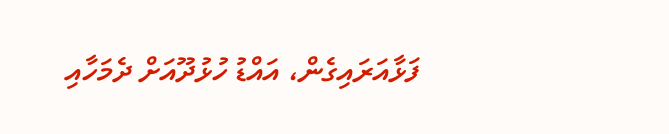ފަޅާއަރައިގެން، އައްޑު ހުޅުދޫއަށް ދެމަހާއި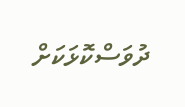ދުވަސްކޮޅަކަށް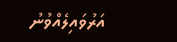އަރުވައިލެއްވުނު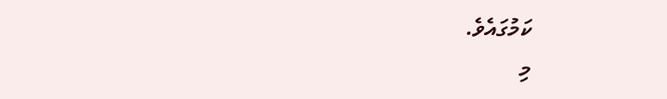ކަމުގައެވެ.
މި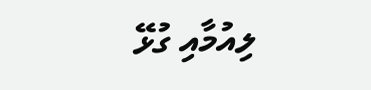ލިއުމާއި ގުޅޭ